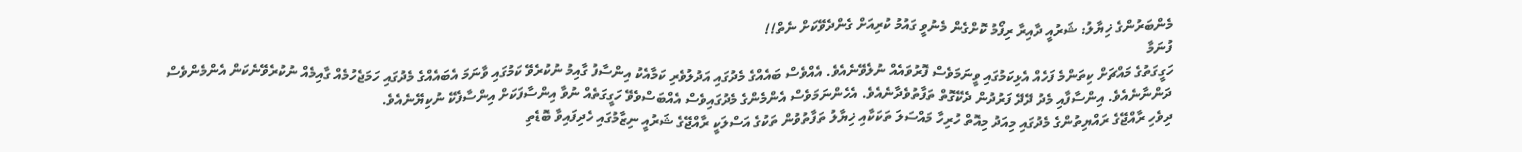މެންބަރުންގެ ޚިޔާލު: ޝަރުއީ ދާއިރާ ރިފޯމު ކޮށްގެން މެނުވީ ގައުމު ކުރިއަށް ގެންދެވޭކަށް ނެތް!!
ފުނަމާ
ހަގީގަތުގެ މައްޗަށް ކިތަންމެ ފަހެއް އެޅިކަމުގައި ވީނަމަވެސް ފޮރުވައެއް ނުލެވޭނެއެވެ. އެއްވެސް ބައެއްގެ މެދުގައި އަދުލުވެރި ކަމާއެކު އިންސާފު ގާއިމު ނުކުރެވޭ ކަމުގައި ވާނަމަ އެބައެއްގެ މެދުގައި ހަމަޖެހުމެއް ގާއިމެއް ނުކުރެވޭނެކަން އެންމެންވެސް ދަންނާނެއެވެ. އިންސާފާއި މެދު ދޭދޭ ފަރުދުން ދެކޭގޮތް ތަފާތުވެދާނެއެވެ. އެހެންނަމަވެސް އެންމެންގެ މެދުގައިވެސް އެއްބަސްވެވޭ ހަގީގަތެއް ނުވާ އިންސާފަކަށް އިންސާފެކޭ ނުކިޔޭނެއެވެ.
ދިވެހި ރާއްޖޭގެ ރައްޔިތުންގެ މެދުގައި މިއަދު މިއޮތް ހުރިހާ މައްސަލަ ތަކަކާއި ޚިޔާލު ތަފާތުވުން ތަކުގެ އަސްލަކީ ރާއްޖޭގެ ޝަރުއީ ނިޒާމުގައި ހެދިފައިވާ ބޮޑެތި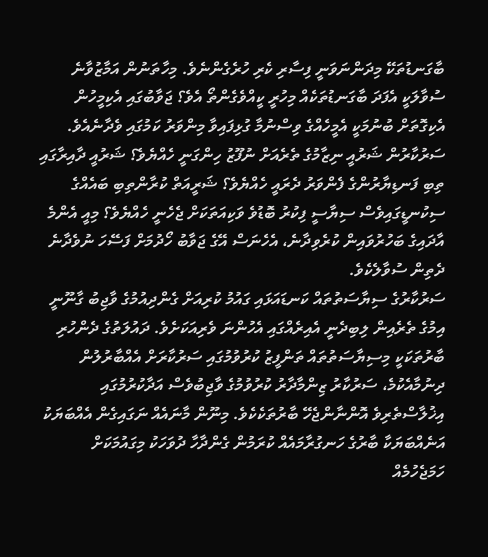ބާގަނޑުތަކޭ މިދަންނަވަނީ ފިސާރި ކެރި ހުރެގެންނެވެ. މިހާތަނުން އަމާޒުވާނެ ސުވާލަކީ އެފަދަ ބާގަނޑުތަކެއް މިހުރީ ކީއްވެގެންތޯ އެވެ؟ ޖަވާބުގައި އެކިމީހުން އެކިގޮތަށް ބުނުމަކީ އެމީހެއްގެ ވިސްނުމާ ގުޅިފައިވާ މިންވަރު ކަމުގައި ވެދާނެއެވެ. ސަރުކާރުން ޝަރުއީ ނިޒާމުގެ ތެރެއަށް ނުފޫޒު ހިންގަނީ ހެއްޔެވެ؟ ޝަރުއީ ދާއިރާގައި ތިބި ފަނޑިޔާރުންގެ ފެންވަރު ދެރައީ ހެއްޔެވެ؟ ޝަރީއަތް ކުރާންތިބި ބައެއްގެ ސިކުނޑީގައިވެސް ސިޔާސީ ފިކުރު ބޮޑުވެ ވަކިއަތަކަށް ޖެހެނީ ހެއްޔެވެ؟ މިއީ އެންމެ އާދައިގެ ބަހުރުވައިން ކުރެވިދާނެ، އެހެނަސް އޭގެ ޖަވާބު ހޯދުމަށް ފަސޭހަ ނުވެދާނެ ދެތިން ސުވާލެކެވެ.
ސަރުކާރުގެ ސިޔާސަތުތައް ކަނޑައަޅައި ގައުމު ކުރިއަށް ގެންދިއުމުގެ ވާޖިބު ގާނޫނީ އިމުގެ ތެރެއިން ލިބިދެނީ އެއިރެއްގައި އެހުންނަ ވެރިއަކަށެވެ. ދައުލަތުގެ ދެންހުރި ބާރުތަކަކީ މިސިޔާސަތުތައް ތަންފީޒު ކުރުވުމުގައި ސަރުކާރަށް އެއްބާރުލުން ދިނުމާއެކުމެ، ސަރުކާރު ޒިންމާދާރު ކުރުވުމުގެ ވާޖިބުވެސް އަދާކުރުމުގައި އިޚުލާސްތެރިވެ އޮންނާންޖެހޭ ބާރުތަކެކެވެ. މިނޫން މާނައެއް ނަގައިގެން އެއްބަޔަކު އަނެއްބަޔަކާ ބާރުގެ ހަނގުރާމައެއް ކުރަމުން ގެންދާހާ ދުވަހަކު މިގައުމަކަށް ހަމަޖެހުމެއް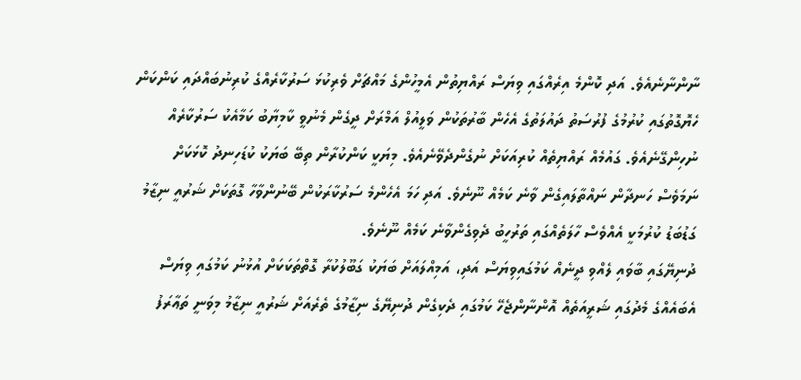ނާންނާނެއެވެ. އަދި ކޮންމެ އިރެއްގައި ވިޔަސް ރައްޔިތުން އެމީހުންގެ މައްޗަށް ވެރިކުޅަ ސަރުކާރެއްގެ ކުރިނުބައްދައި ކަންކަން ހެޔޮގޮތުގައި ކުރުމުގެ ފުރުސަތު ދައުލަތުގެ އެހެން ބާރުތަކުން ވަލީއުލް އަމްރަށް ދީގެން މެނުވީ ކާމިޔާބު ކަމާއެކު ސަރުކާރެއް ނުހިންގޭނެއެވެ. ގައުމެއް ރައްޔިތެއް ކުރިއަކަށް ނުގެންދެވޭނެއެވެ. މިޔަކީ ކަންކުރާން ތިބޭ ބަޔަކު ކުޑަހިނދު ކޮޅަކަށް ނަމަވެސް ހަނދާން ނައްތާލައިގެން ވާނެ ކަމެއް ނޫނެވެ. އަދި ހަމަ އެހެންމެ ސަރުކާރަކުން ބޭނުންވާހާ ގޮތަކަށް ޝަރުއީ ނިޒާމު ގަޑުބަޑު ކުރުމަކީ އެއްވެސް ހާލަތެއްގައި ތަރުހީބު ދެވިގެންވާނެ ކަމެއް ނޫނެވެ.
ދުނިޔޭގައި ބާވައި ލެއްވި ދީނެއް ކަމުގައިވިޔަސް އަދި، އަމިއްލައަށް ބަޔަކު ގަބޫލުކުރާ ގޮތްތަކަކަށް އުޅުނު ކަމުގައި ވިޔަސް އެބައެއްގެ މެދުގައި ޝަރީއަތެއް އޮންނާންޖެހޭ ކަމުގައި ދެކިގެން ދުނިޔޭގެ ނިޒާމުގެ ތެރެއަށް ޝަރުއީ ނިޒާމު މިވަނީ ތަޢާރަފު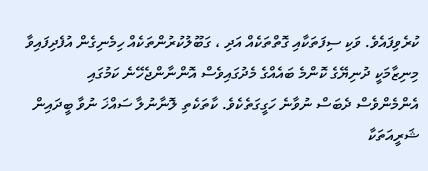ކުރެވިފައެވެ. ވަކި ސިފަތަކާއި ގޮތްތަކެއް އަދި ، ގަބޫލުކުރުންތަކެއް ހިމެނިގެން އުފެދިފައިވާ މިނިޒާމަކީ ދުނިޔޭގެ ކޮންމެ ބައެއްގެ މެދުގައިވެސް އޮންނާންޖެހޭނެ ކަމުގައި އެންމެންވެސް ދެބަސް ނުވާނެ ހަގީގަތެކެވެ. ކާތަކެތި ލޮނާނުލާ ސައްޚަ ނުވާ ބީދައިން ޝަރީއަތަކާ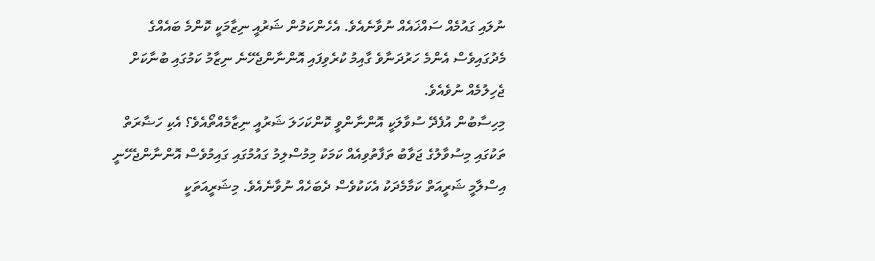ނުލައި ގައުމެއް ސައްޚައެއް ނުވާނެއެވެ. އެހެންކަމުން ޝަރުއީ ނިޒާމަކީ ކޮންމެ ބައެއްގެ މެދުގައިވެސް އެންމެ ހަރުދަނާވެ ގާއިމު ކުރެވިފައި އޮންނާންޖެހޭނެ ނިޒާމު ކަމުގައި ބުނާކަށް ޖެހިލުމެއް ނުވެއެވެ.
މިހިސާބުން އުފެދޭ ސުވާލަކީ އޮންނާންވީ ކޮންކަހަލަ ޝަރުއީ ނިޒާމެއްތޯއެވެ؟ އެކި ހަޟާރަތް ތަކުގައި މިސުވާލުގެ ޖަވާބު ތަފާތުވިއެއް ކަމަކު މިމުސްލިމު ގައުމުގައި ގައިމުވެސް އޮންނާންޖެހޭނީ އިސްލާމީ ޝަރީއަތް ކަމާމެދަކު އެކަކުވެސް ދެބަހެއް ނުވާނެއެވެ. މިޝަރީއަތަކީ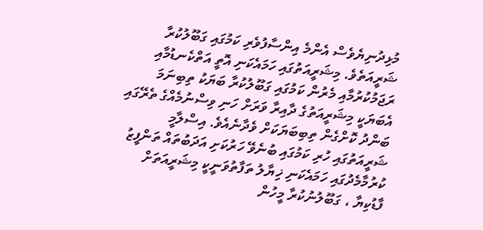މުޅިދުނިޔެވެސް އެންމެ އިންސާފުވެރި ކަމުގައި ގަބޫލުކުރާ ޝަރީއަތެވެ. މިޝަރީއަތުގައި ހަމައެކަނި އޮތީ އަތްކެނޑުމާއި ރަޖަމުކުރުމާއި މެރުން ކަމުގައި ގަބޫލުކުރާ ބަޔަކު ތިބިނަމަ އެބަޔަކީ މިޝަރީއަތުގެ ދާއިރާ ވަރަށް ހަނި ވިސްނުމެއްގެ ތެރޭގައި ބަންދު ކޮށްގެން ތިބިބަޔަކަށް ވެދާނެއެވެ. އިސްލާމީ ޝަރީއަތުގައި ހުރި ކަމުގައި ބުނެވޭ ހަރުކަށި އަދަބުތައް ތަންފީޒު ކުރުމާމެދުގައި ހަމައެކަނި ޚިޔާލު ތަފާތުވަނީކީ މިޝަރީއަތަށް ފާޑުކިޔާ ، ގަބޫލުނުކުރާ މީހުން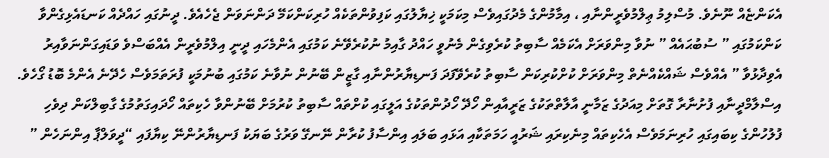އެކަންޏެއް ނޫނެވެ. މުސްލިމު ޢިލްމުވެރީންނާއި ، އިމާމުންގެ މެދުގައިވެސް މިކަމަކީ ޚިޔާލުގައި ކަފިވުންތަކެއް ހުރިކަންކަމޭ ދަންނަވަން ޖެހެއެވެ. ދީނުގައި ހައްދެއް ކަނޑައެޅިގެންވާ ކަންކަމުގައި ” ސުބުޙައެއް ” ނުވާ މިންވަރަށް އެކަމެއް ސާބިތު ކުރެވިގެން މެނުވީ ހައްދު ގާއިމު ނުކުރެވޭނެ ކަމުގައި އެންމެހައި ދީނީ އިލްމުވެރީން އެއްބަސްވެ ވަޑައިގަންނަވާއިރު އެވިދާޅުވާ ” އެއްވެސް ޝައްކެއްނެތް މިންވަރަށް ކުށްކުރިކަން ސާބިތު ކުރެވޭފަދަ ފަނޑިޔާރުންނާއި ގާޒީން ބޭނުން ނުވާނެ ކަމުގައި ބުނުމަކީ ފުރަތަމަވެސް ހެދޭނެ އެންމެ ބޮޑު ގޯހެވެ. އިސްލާމްދީނާއި ފުށުނާރާ ގޮތަށް މިއަދުގެ ޒަމާނީ އާލާތްތަކުގެ ޒަރީއާއިން ހޯދޭ ހޯދުންތަކުގެ އަލީގައި ކުށްތައް ސާބިތު ކުރުމަށް ބޭނުންވާ ހެކިތައް ހޯދައިގަތުމުގެ ގާބިލްކަން ދިވެހި ފުލުހުންގެ ކިބައިގައި ހުރިނަމަވެސް އެހެކިތައް މިނެކިރައި ޝަރުއީ ހަމަތަކާއި އަޅައި ބަލައި އިންސާފު ކުރާން ނޭނގޭ ވަރުގެ ބަޔަކު ފަނޑިޔާރުންނޭ ކިޔާފައި “ދީވަލްޕާ އިންނަހެން ”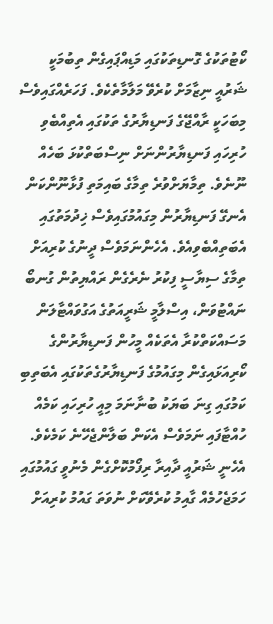ކޯޓުތަކުގެ ގޮނޑިތަކުގައި މަޑިއްޕައިގެން ތިބުމަކީ ޝަރުއީ ނިޒާމަށް ކުރެވޭ މަލާމާތެކެވެ. ފަހަރެއްގައިވެސް މިބަހަކީ ރާއްޖޭގެ ފަނޑިޔާރުގެ ތަކުގައި އެތިއްބެވި ހުރިހައި ފަނޑިޔާރުންނަށް ނިސްބަތްކުޅަ ބަހެއް ނޫނެވެ. ތިމާޔަށްވުރެ ތިމާގެ ބައިމަތި ފުޅާނޫންކަން އެނގޭ ފަނޑިޔާރުން މިގައުމުގައިވެސް ޚިދުމަތުގައި އެބަތިއްބެވިއެވެ. އެހެންނަމަވެސް ދީނުގެ ކުރިއަށް ތިމާގެ ސިޔާސީ ފިކުރު ނެރެގެން ރައްޔިތުން ގުނބޯ ނައްޓުވަން، އިސްލާމީ ޝަރީއަތުގެ އަގުވައްޓާލަން މަސައްކަތްކުރާ އެތަކެއް މީހުން ފަނޑިޔާރުންގެ ކޯރިއަޅައިގެން މިގައުމުގެ ފަނޑިޔާރުގެތަކުގައި އެބަތިބި ކަމުގައި ގިނަ ބަޔަކު ބުނާނަމަ މިއީ ހުރިހައި ކަމެއް ހުއްޓާފައި ނަމަވެސް އެކަން ބަލާންޖެހޭނެ ކަމެކެވެ. އެހެނީ ޝަރުއީ ދާއިރާ ރިފޯމުކޮށްގެން މެނުވީ ގައުމުގައި ހަމަޖެހުމެއް ގާއިމު ކުރެވޭކަށް ނުވަތަ ގައުމު ކުރިއަށް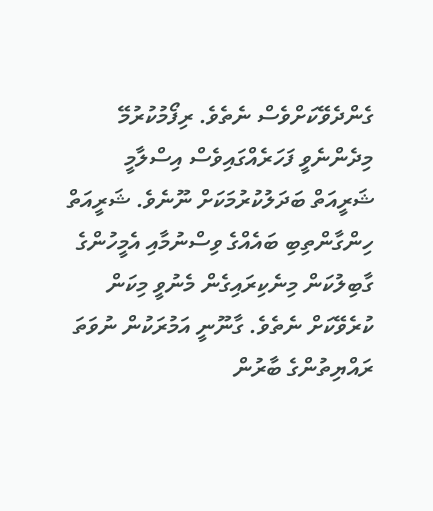ގެންދެވޭކަށްވެސް ނެތެވެ. ރިފޯމުކުރުމޭ މިދެންނެވީ ފަހަރެއްގައިވެސް އިސްލާމީ ޝަރީއަތް ބަދަލުކުރުމަކަށް ނޫނެވެ. ޝަރީއަތް ހިންގާންތިބި ބައެއްގެ ވިސްނުމާއި އެމީހުންގެ ގާބިލުކަން މިނެކިރައިގެން މެނުވީ މިކަން ކުރެވޭކަށް ނެތެވެ. ގާނޫނީ އަމުރަކުން ނުވަތަ ރައްޔިތުންގެ ބާރުން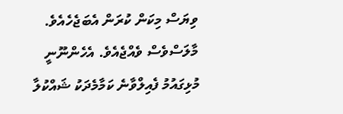ވިޔަސް މިކަން ކުރަން އެބަޖެހެއެވެ. މާލަސްވެސް ވެއްޖެއެވެ. އެހެންނޫނީ މުޅިގައުމު ފެއިލްވާނެ ކަމާމެދަކު ޝައްކުލާ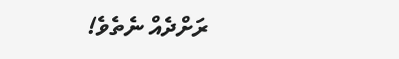ރަށްދެއް ނެތެވެ!